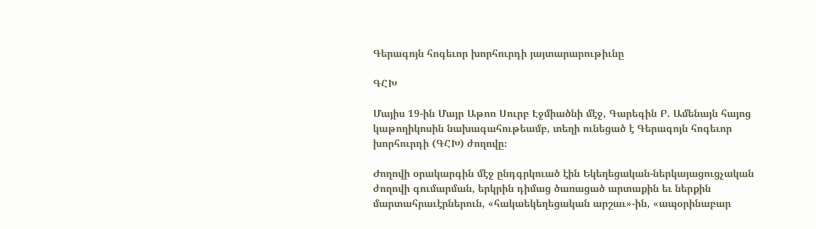Գերագոյն հոգեւոր խորհուրդի յայտարարութիւնը

ԳՀԽ

Մայիս 19-ին Մայր Աթոռ Սուրբ Էջմիածնի մէջ, Գարեգին Բ. Ամենայն հայոց կաթողիկոսին նախագահութեամբ, տեղի ունեցած է Գերագոյն հոգեւոր խորհուրդի (ԳՀԽ) ժողովը։

Ժողովի օրակարգին մէջ ընդգրկուած էին Եկեղեցական-ներկայացուցչական ժողովի գումարման, երկրին դիմաց ծառացած արտաքին եւ ներքին մարտահրաւէրներուն, «հակաեկեղեցական արշաւ»-ին, «ապօրինաբար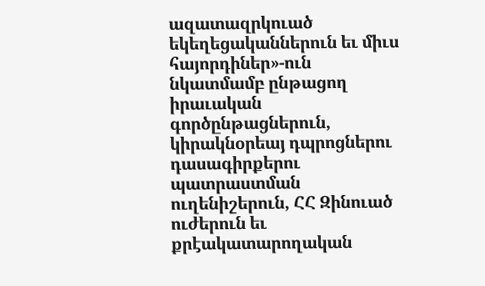ազատազրկուած եկեղեցականներուն եւ միւս հայորդիներ»-ուն նկատմամբ ընթացող իրաւական գործընթացներուն, կիրակնօրեայ դպրոցներու դասագիրքերու պատրաստման ուղենիշերուն, ՀՀ Զինուած ուժերուն եւ քրէակատարողական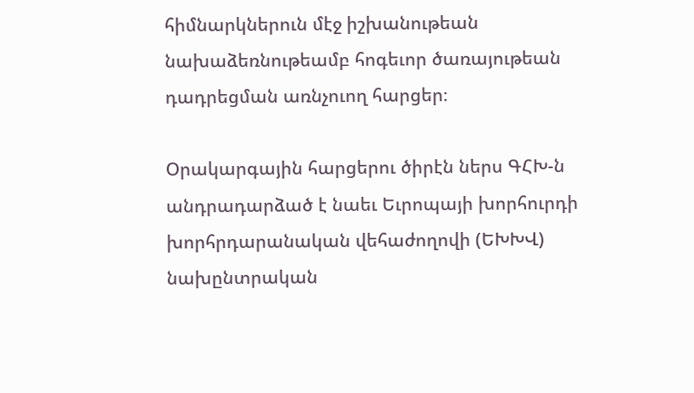հիմնարկներուն մէջ իշխանութեան նախաձեռնութեամբ հոգեւոր ծառայութեան դադրեցման առնչուող հարցեր։

Օրակարգային հարցերու ծիրէն ներս ԳՀԽ-ն անդրադարձած է նաեւ Եւրոպայի խորհուրդի խորհրդարանական վեհաժողովի (ԵԽԽՎ) նախընտրական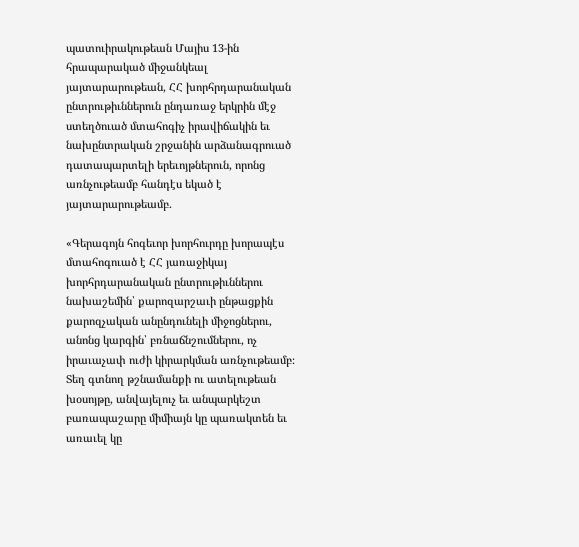պատուիրակութեան Մայիս 13-ին հրապարակած միջանկեալ յայտարարութեան, ՀՀ խորհրդարանական ընտրութիւններուն ընդառաջ երկրին մէջ ստեղծուած մտահոգիչ իրավիճակին եւ նախընտրական շրջանին արձանագրուած դատապարտելի երեւոյթներուն, որոնց առնչութեամբ հանդէս եկած է յայտարարութեամբ.

«Գերագոյն հոգեւոր խորհուրդը խորապէս մտահոգուած է ՀՀ յառաջիկայ խորհրդարանական ընտրութիւններու նախաշեմին՝ քարոզարշաւի ընթացքին քարոզչական անընդունելի միջոցներու, անոնց կարգին՝ բռնաճնշումներու, ոչ իրաւաչափ ուժի կիրարկման առնչութեամբ։ Տեղ գտնող թշնամանքի ու ատելութեան խօսոյթը, անվայելուչ եւ անպարկեշտ բառապաշարը միմիայն կը պառակտեն եւ առաւել կը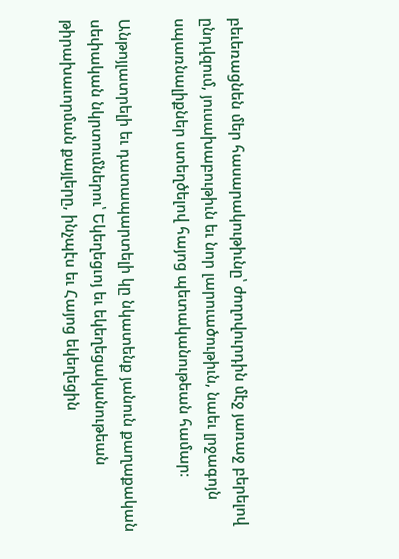բեւեռացնեն մեր հասարակութիւնը՝ ժողովուրդին մէջ յառաջ բերելով ընդվզում, յուսախաբութիւն եւ նոր լարուածութիւն, նաեւ լրջագոյն սպառնալիքներ ստեղծելով հայոց պետականութեան համար։

Անթոյլատրելի եւ դատապարտելի կը նկատենք յանուն քաղաքական սեփական նկրտումներու՝ Եկեղեցւոյ եւ եկեղեցականութեան թիրախաւորման քայլերը, ինչպէս եւ Հայոց եկեղեցին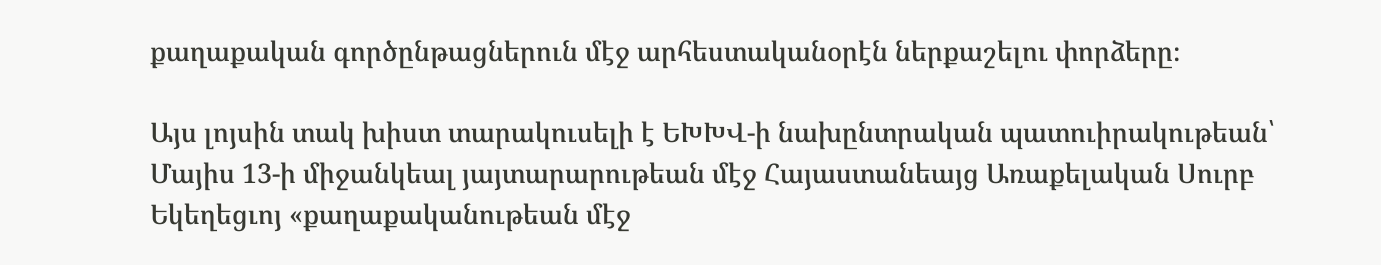քաղաքական գործընթացներուն մէջ արհեստականօրէն ներքաշելու փորձերը։

Այս լոյսին տակ խիստ տարակուսելի է ԵԽԽՎ-ի նախընտրական պատուիրակութեան՝ Մայիս 13-ի միջանկեալ յայտարարութեան մէջ Հայաստանեայց Առաքելական Սուրբ Եկեղեցւոյ «քաղաքականութեան մէջ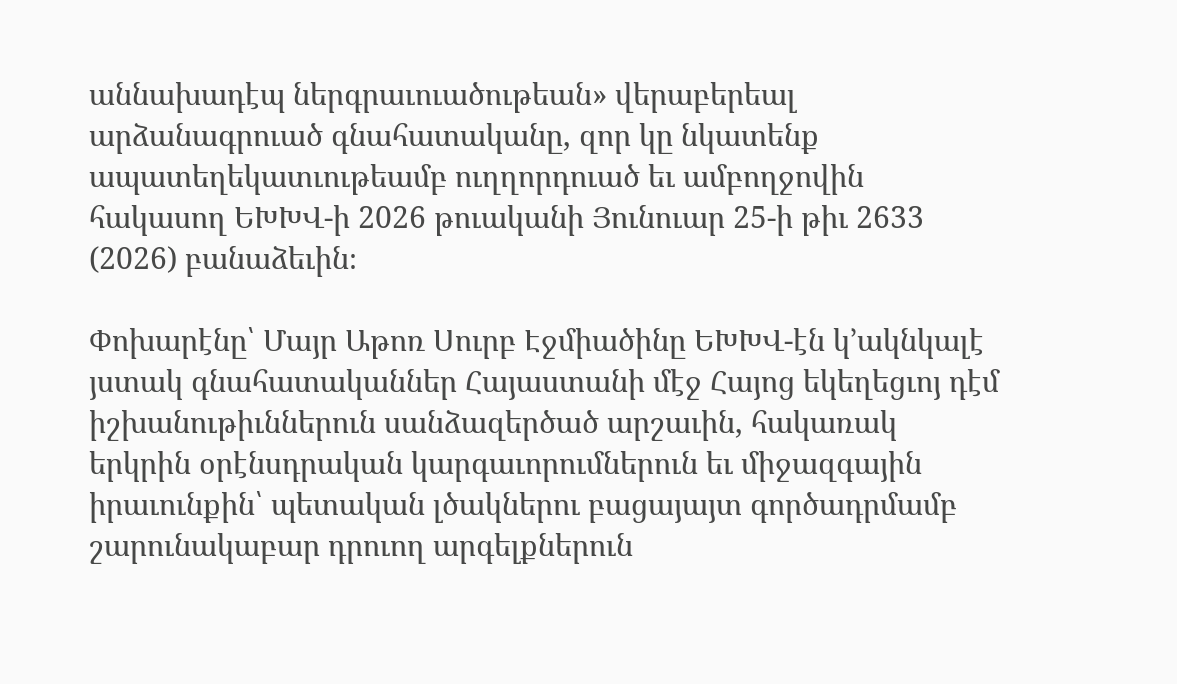աննախադէպ ներգրաւուածութեան» վերաբերեալ արձանագրուած գնահատականը, զոր կը նկատենք ապատեղեկատւութեամբ ուղղորդուած եւ ամբողջովին հակասող ԵԽԽՎ-ի 2026 թուականի Յունուար 25-ի թիւ 2633 (2026) բանաձեւին։

Փոխարէնը՝ Մայր Աթոռ Սուրբ Էջմիածինը ԵԽԽՎ-էն կ՚ակնկալէ յստակ գնահատականներ Հայաստանի մէջ Հայոց եկեղեցւոյ դէմ իշխանութիւններուն սանձազերծած արշաւին, հակառակ երկրին օրէնսդրական կարգաւորումներուն եւ միջազգային իրաւունքին՝ պետական լծակներու բացայայտ գործադրմամբ շարունակաբար դրուող արգելքներուն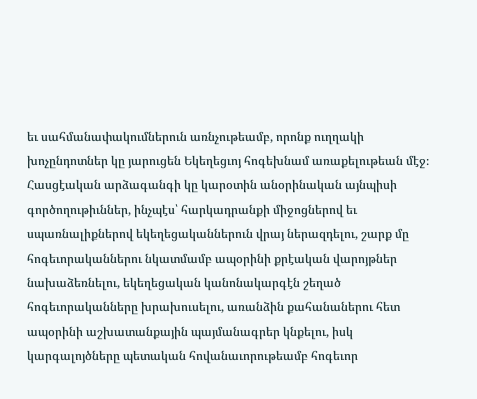եւ սահմանափակումներուն առնչութեամբ, որոնք ուղղակի խոչընդոտներ կը յարուցեն Եկեղեցւոյ հոգեխնամ առաքելութեան մէջ։ Հասցէական արձագանգի կը կարօտին անօրինական այնպիսի գործողութիւններ, ինչպէս՝ հարկադրանքի միջոցներով եւ սպառնալիքներով եկեղեցականներուն վրայ ներազդելու, շարք մը հոգեւորականներու նկատմամբ ապօրինի քրէական վարոյթներ նախաձեռնելու, եկեղեցական կանոնակարգէն շեղած հոգեւորականները խրախուսելու, առանձին քահանաներու հետ ապօրինի աշխատանքային պայմանագրեր կնքելու, իսկ կարգալոյծները պետական հովանաւորութեամբ հոգեւոր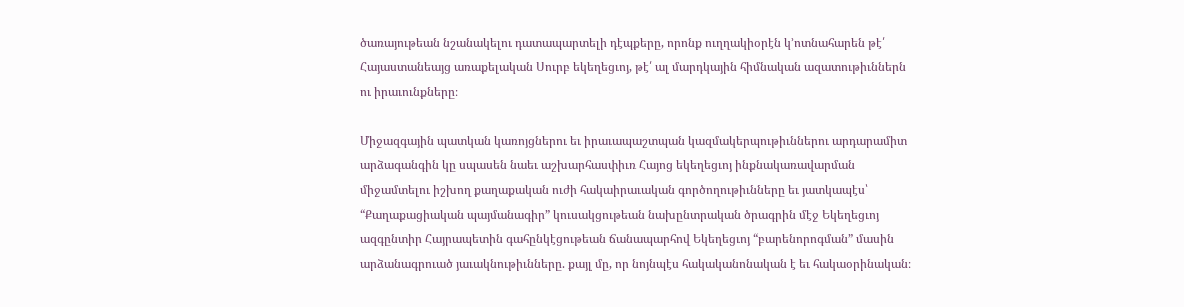ծառայութեան նշանակելու դատապարտելի դէպքերը, որոնք ուղղակիօրէն կ՚ոտնահարեն թէ՛ Հայաստանեայց առաքելական Սուրբ եկեղեցւոյ, թէ՛ ալ մարդկային հիմնական ազատութիւններն ու իրաւունքները։

Միջազգային պատկան կառոյցներու եւ իրաւապաշտպան կազմակերպութիւններու արդարամիտ արձագանգին կը սպասեն նաեւ աշխարհասփիւռ Հայոց եկեղեցւոյ ինքնակառավարման միջամտելու իշխող քաղաքական ուժի հակաիրաւական գործողութիւնները եւ յատկապէս՝ “Քաղաքացիական պայմանագիր” կուսակցութեան նախընտրական ծրագրին մէջ Եկեղեցւոյ ազգընտիր Հայրապետին գահընկէցութեան ճանապարհով Եկեղեցւոյ “բարենորոգման” մասին արձանագրուած յաւակնութիւնները. քայլ մը, որ նոյնպէս հակականոնական է եւ հակաօրինական։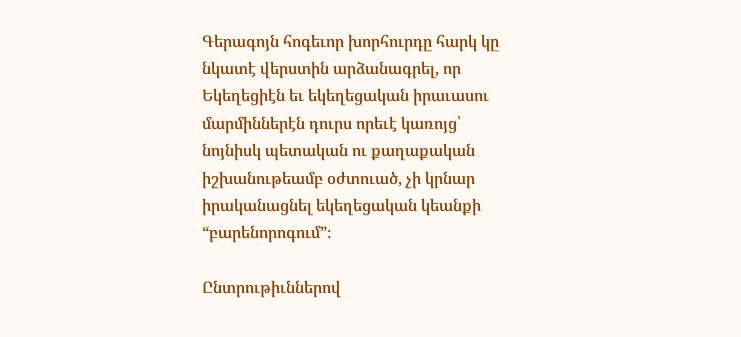Գերագոյն հոգեւոր խորհուրդը հարկ կը նկատէ վերստին արձանագրել, որ Եկեղեցիէն եւ եկեղեցական իրաւասու մարմիններէն դուրս որեւէ կառոյց՝ նոյնիսկ պետական ու քաղաքական իշխանութեամբ օժտուած, չի կրնար իրականացնել եկեղեցական կեանքի “բարենորոգում”։

Ընտրութիւններով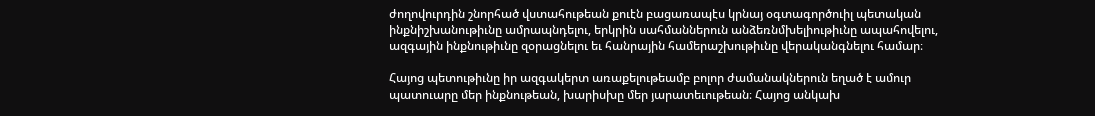ժողովուրդին շնորհած վստահութեան քուէն բացառապէս կրնայ օգտագործուիլ պետական ինքնիշխանութիւնը ամրապնդելու, երկրին սահմաններուն անձեռնմխելիութիւնը ապահովելու, ազգային ինքնութիւնը զօրացնելու եւ հանրային համերաշխութիւնը վերականգնելու համար։

Հայոց պետութիւնը իր ազգակերտ առաքելութեամբ բոլոր ժամանակներուն եղած է ամուր պատուարը մեր ինքնութեան, խարիսխը մեր յարատեւութեան։ Հայոց անկախ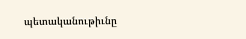պետականութիւնը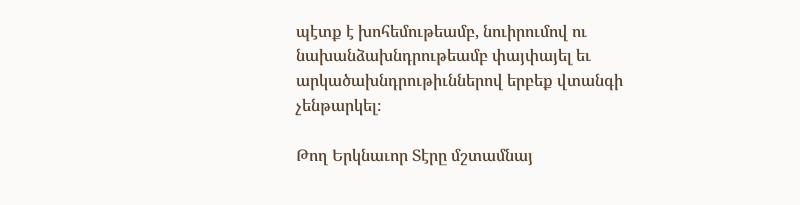պէտք է խոհեմութեամբ, նուիրումով ու նախանձախնդրութեամբ փայփայել եւ արկածախնդրութիւններով երբեք վտանգի չենթարկել։

Թող Երկնաւոր Տէրը մշտամնայ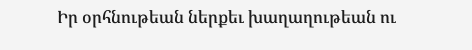Իր օրհնութեան ներքեւ խաղաղութեան ու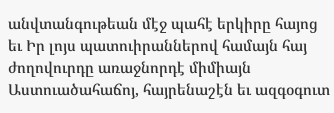անվտանգութեան մէջ պահէ երկիրը հայոց եւ Իր լոյս պատուիրաններով համայն հայ ժողովուրդը առաջնորդէ միմիայն Աստուածահաճոյ, հայրենաշէն եւ ազգօգուտ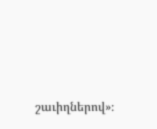շաւիղներով»։